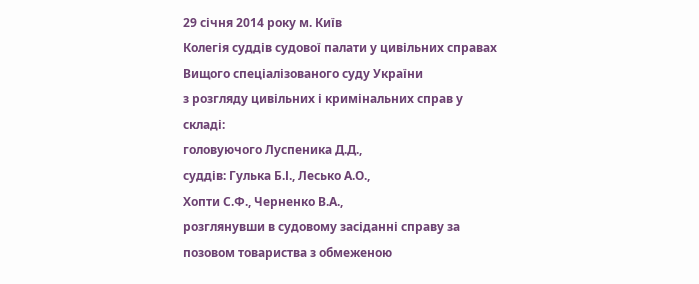29 січня 2014 року м. Київ
Колегія суддів судової палати у цивільних справах
Вищого спеціалізованого суду України
з розгляду цивільних і кримінальних справ у складі:
головуючого Луспеника Д.Д.,
суддів: Гулька Б.І., Лесько А.О.,
Хопти С.Ф., Черненко В.А.,
розглянувши в судовому засіданні справу за позовом товариства з обмеженою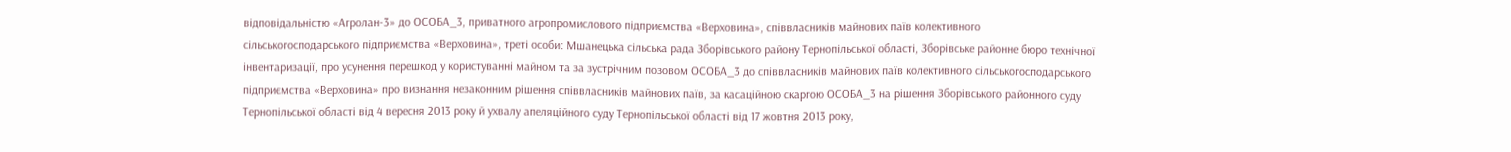відповідальністю «Агролан-3» до ОСОБА_3, приватного агропромислового підприємства «Верховина», співвласників майнових паїв колективного сільськогосподарського підприємства «Верховина», треті особи: Мшанецька сільська рада Зборівського району Тернопільської області, Зборівське районне бюро технічної інвентаризації, про усунення перешкод у користуванні майном та за зустрічним позовом ОСОБА_3 до співвласників майнових паїв колективного сільськогосподарського підприємства «Верховина» про визнання незаконним рішення співвласників майнових паїв, за касаційною скаргою ОСОБА_3 на рішення Зборівського районного суду Тернопільської області від 4 вересня 2013 року й ухвалу апеляційного суду Тернопільської області від 17 жовтня 2013 року,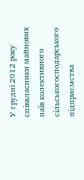У грудні 2012 року співвласники майнових паїв колективного сільськогосподарського підприємства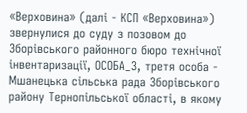«Верховина» (далі - КСП «Верховина») звернулися до суду з позовом до Зборівського районного бюро технічної інвентаризації, ОСОБА_3, третя особа - Мшанецька сільська рада Зборівського району Тернопільської області, в якому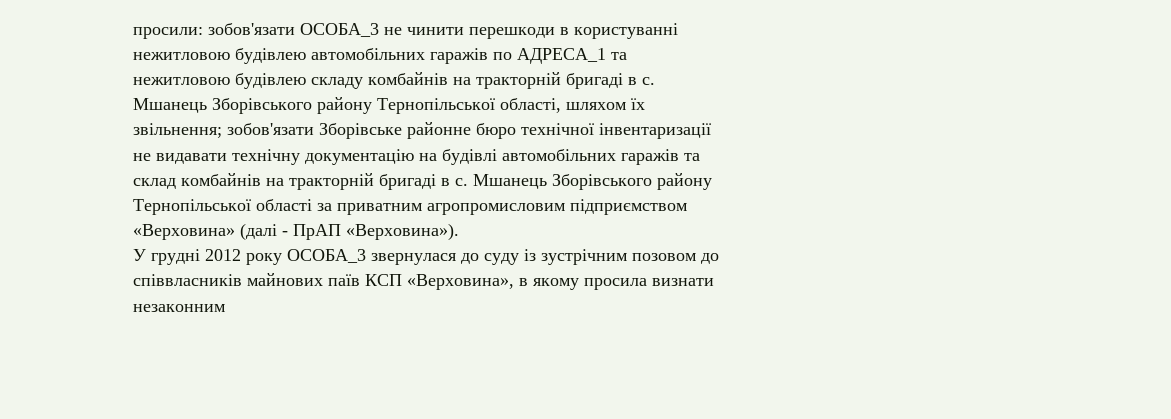просили: зобов'язати ОСОБА_3 не чинити перешкоди в користуванні нежитловою будівлею автомобільних гаражів по АДРЕСА_1 та нежитловою будівлею складу комбайнів на тракторній бригаді в с. Мшанець Зборівського району Тернопільської області, шляхом їх звільнення; зобов'язати Зборівське районне бюро технічної інвентаризації не видавати технічну документацію на будівлі автомобільних гаражів та склад комбайнів на тракторній бригаді в с. Мшанець Зборівського району Тернопільської області за приватним агропромисловим підприємством «Верховина» (далі - ПрАП «Верховина»).
У грудні 2012 року ОСОБА_3 звернулася до суду із зустрічним позовом до співвласників майнових паїв КСП «Верховина», в якому просила визнати незаконним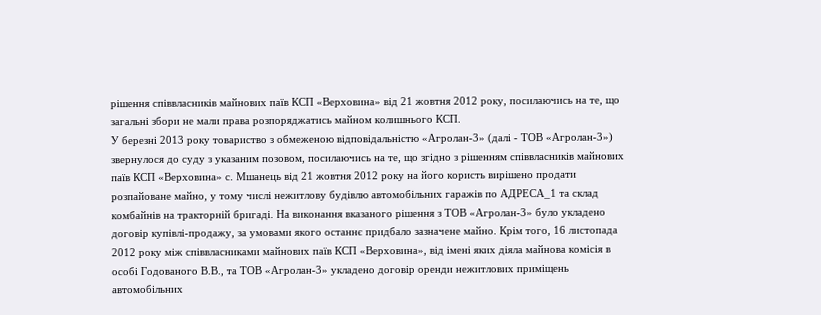рішення співвласників майнових паїв КСП «Верховина» від 21 жовтня 2012 року, посилаючись на те, що загальні збори не мали права розпоряджатись майном колишнього КСП.
У березні 2013 року товариство з обмеженою відповідальністю «Агролан-3» (далі - ТОВ «Агролан-3») звернулося до суду з указаним позовом, посилаючись на те, що згідно з рішенням співвласників майнових паїв КСП «Верховина» с. Мшанець від 21 жовтня 2012 року на його користь вирішено продати розпайоване майно, у тому числі нежитлову будівлю автомобільних гаражів по АДРЕСА_1 та склад комбайнів на тракторній бригаді. На виконання вказаного рішення з ТОВ «Агролан-3» було укладено договір купівлі-продажу, за умовами якого останнє придбало зазначене майно. Крім того, 16 листопада 2012 року між співвласниками майнових паїв КСП «Верховина», від імені яких діяла майнова комісія в особі Годованого В.В., та ТОВ «Агролан-3» укладено договір оренди нежитлових приміщень автомобільних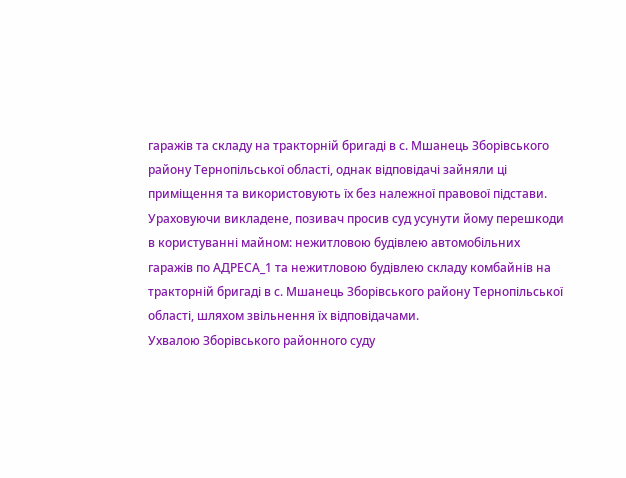гаражів та складу на тракторній бригаді в с. Мшанець Зборівського району Тернопільської області, однак відповідачі зайняли ці приміщення та використовують їх без належної правової підстави.
Ураховуючи викладене, позивач просив суд усунути йому перешкоди в користуванні майном: нежитловою будівлею автомобільних гаражів по АДРЕСА_1 та нежитловою будівлею складу комбайнів на тракторній бригаді в с. Мшанець Зборівського району Тернопільської області, шляхом звільнення їх відповідачами.
Ухвалою Зборівського районного суду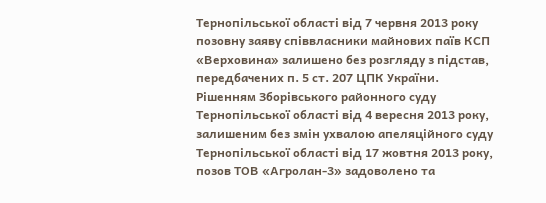Тернопільської області від 7 червня 2013 року позовну заяву співвласники майнових паїв КСП «Верховина» залишено без розгляду з підстав, передбачених п. 5 ст. 207 ЦПК України.
Рішенням Зборівського районного суду Тернопільської області від 4 вересня 2013 року, залишеним без змін ухвалою апеляційного суду Тернопільської області від 17 жовтня 2013 року, позов ТОВ «Агролан-3» задоволено та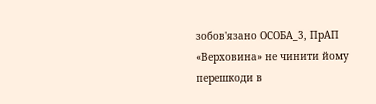зобов'язано ОСОБА_3, ПрАП «Верховина» не чинити йому перешкоди в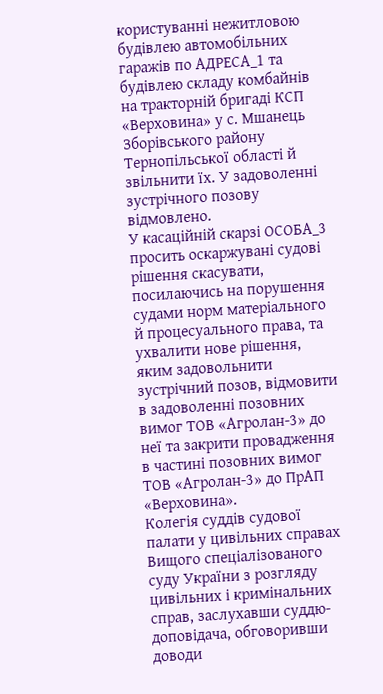користуванні нежитловою будівлею автомобільних гаражів по АДРЕСА_1 та будівлею складу комбайнів на тракторній бригаді КСП «Верховина» у с. Мшанець Зборівського району Тернопільської області й звільнити їх. У задоволенні зустрічного позову відмовлено.
У касаційній скарзі ОСОБА_3 просить оскаржувані судові рішення скасувати, посилаючись на порушення судами норм матеріального й процесуального права, та ухвалити нове рішення, яким задовольнити зустрічний позов, відмовити в задоволенні позовних вимог ТОВ «Агролан-3» до неї та закрити провадження в частині позовних вимог ТОВ «Агролан-3» до ПрАП «Верховина».
Колегія суддів судової палати у цивільних справах Вищого спеціалізованого суду України з розгляду цивільних і кримінальних справ, заслухавши суддю-доповідача, обговоривши доводи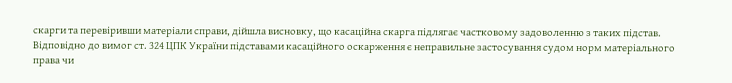скарги та перевіривши матеріали справи, дійшла висновку, що касаційна скарга підлягає частковому задоволенню з таких підстав.
Відповідно до вимог ст. 324 ЦПК України підставами касаційного оскарження є неправильне застосування судом норм матеріального права чи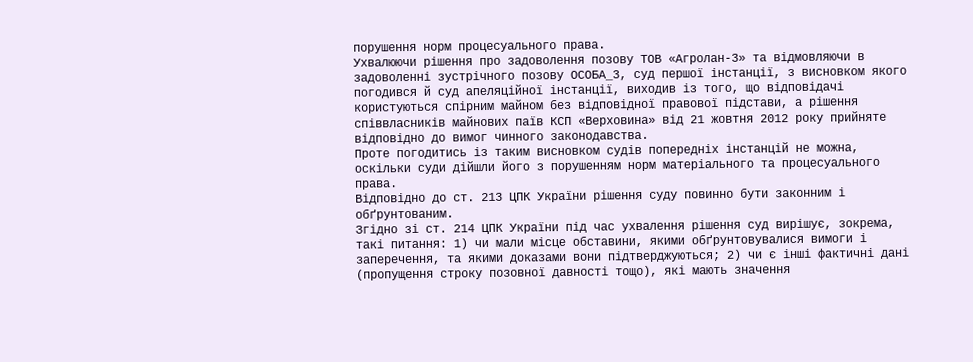порушення норм процесуального права.
Ухвалюючи рішення про задоволення позову ТОВ «Агролан-3» та відмовляючи в задоволенні зустрічного позову ОСОБА_3, суд першої інстанції, з висновком якого погодився й суд апеляційної інстанції, виходив із того, що відповідачі користуються спірним майном без відповідної правової підстави, а рішення співвласників майнових паїв КСП «Верховина» від 21 жовтня 2012 року прийняте відповідно до вимог чинного законодавства.
Проте погодитись із таким висновком судів попередніх інстанцій не можна, оскільки суди дійшли його з порушенням норм матеріального та процесуального права.
Відповідно до ст. 213 ЦПК України рішення суду повинно бути законним і обґрунтованим.
Згідно зі ст. 214 ЦПК України під час ухвалення рішення суд вирішує, зокрема, такі питання: 1) чи мали місце обставини, якими обґрунтовувалися вимоги і заперечення, та якими доказами вони підтверджуються; 2) чи є інші фактичні дані (пропущення строку позовної давності тощо), які мають значення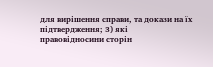для вирішення справи, та докази на їх підтвердження; 3) які правовідносини сторін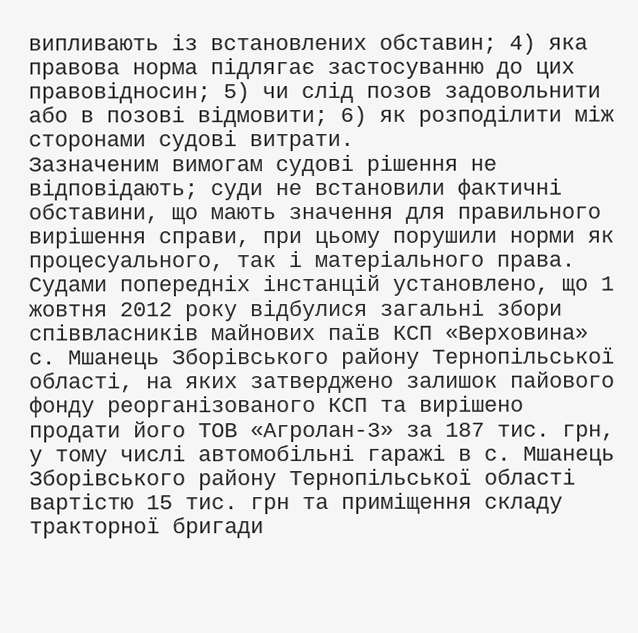випливають із встановлених обставин; 4) яка правова норма підлягає застосуванню до цих правовідносин; 5) чи слід позов задовольнити або в позові відмовити; 6) як розподілити між сторонами судові витрати.
Зазначеним вимогам судові рішення не відповідають; суди не встановили фактичні обставини, що мають значення для правильного вирішення справи, при цьому порушили норми як процесуального, так і матеріального права.
Судами попередніх інстанцій установлено, що 1 жовтня 2012 року відбулися загальні збори співвласників майнових паїв КСП «Верховина» с. Мшанець Зборівського району Тернопільської області, на яких затверджено залишок пайового фонду реорганізованого КСП та вирішено продати його ТОВ «Агролан-3» за 187 тис. грн, у тому числі автомобільні гаражі в с. Мшанець Зборівського району Тернопільської області вартістю 15 тис. грн та приміщення складу тракторної бригади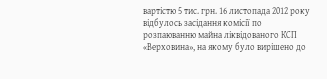вартістю 5 тис. грн. 16 листопада 2012 року відбулось засідання комісії по розпаюванню майна ліквідованого КСП «Верховина», на якому було вирішено до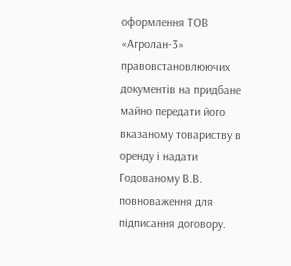оформлення ТОВ «Агролан-3» правовстановлюючих документів на придбане майно передати його вказаному товариству в оренду і надати Годованому В.В. повноваження для підписання договору.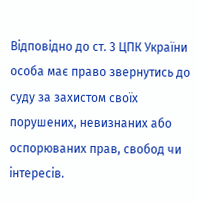Відповідно до ст. 3 ЦПК України особа має право звернутись до суду за захистом своїх порушених, невизнаних або оспорюваних прав, свобод чи інтересів.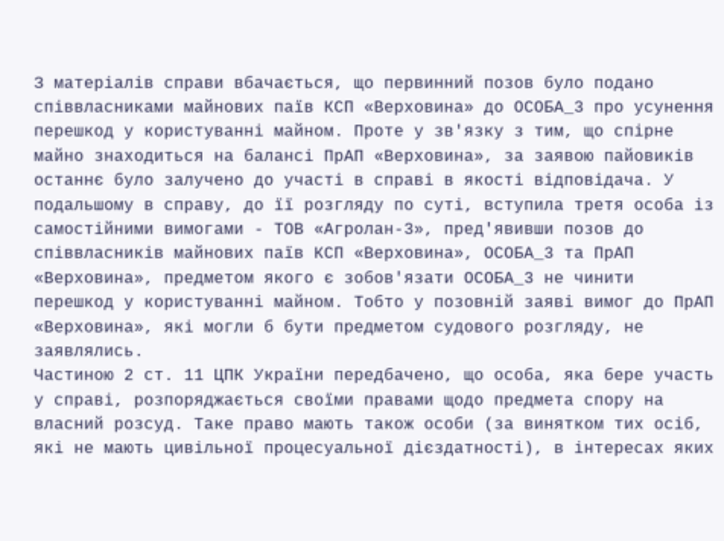З матеріалів справи вбачається, що первинний позов було подано співвласниками майнових паїв КСП «Верховина» до ОСОБА_3 про усунення перешкод у користуванні майном. Проте у зв'язку з тим, що спірне майно знаходиться на балансі ПрАП «Верховина», за заявою пайовиків останнє було залучено до участі в справі в якості відповідача. У подальшому в справу, до її розгляду по суті, вступила третя особа із самостійними вимогами - ТОВ «Агролан-3», пред'явивши позов до співвласників майнових паїв КСП «Верховина», ОСОБА_3 та ПрАП «Верховина», предметом якого є зобов'язати ОСОБА_3 не чинити перешкод у користуванні майном. Тобто у позовній заяві вимог до ПрАП «Верховина», які могли б бути предметом судового розгляду, не заявлялись.
Частиною 2 ст. 11 ЦПК України передбачено, що особа, яка бере участь у справі, розпоряджається своїми правами щодо предмета спору на власний розсуд. Таке право мають також особи (за винятком тих осіб, які не мають цивільної процесуальної дієздатності), в інтересах яких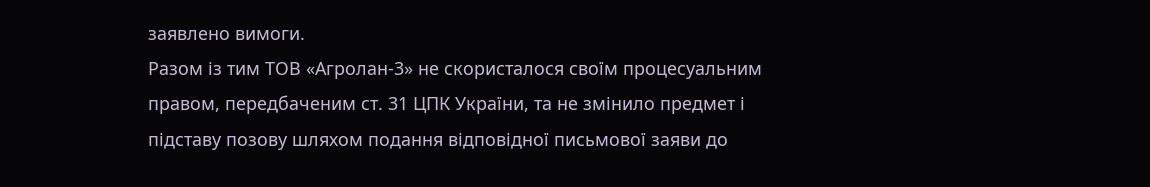заявлено вимоги.
Разом із тим ТОВ «Агролан-3» не скористалося своїм процесуальним правом, передбаченим ст. 31 ЦПК України, та не змінило предмет і підставу позову шляхом подання відповідної письмової заяви до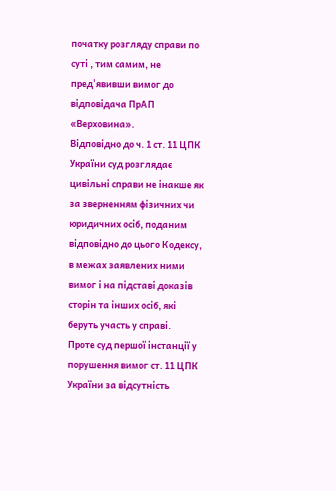початку розгляду справи по суті , тим самим, не пред'явивши вимог до відповідача ПрАП «Верховина».
Відповідно до ч. 1 ст. 11 ЦПК України суд розглядає цивільні справи не інакше як за зверненням фізичних чи юридичних осіб, поданим відповідно до цього Кодексу, в межах заявлених ними вимог і на підставі доказів сторін та інших осіб, які беруть участь у справі.
Проте суд першої інстанції у порушення вимог ст. 11 ЦПК України за відсутність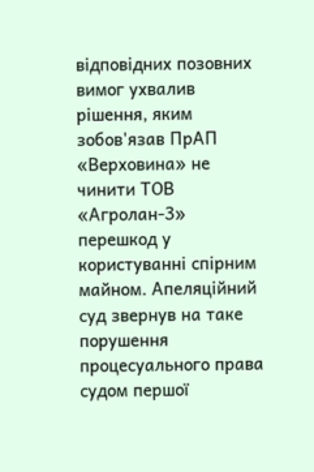відповідних позовних вимог ухвалив рішення, яким зобов'язав ПрАП «Верховина» не чинити ТОВ «Агролан-3» перешкод у користуванні спірним майном. Апеляційний суд звернув на таке порушення процесуального права судом першої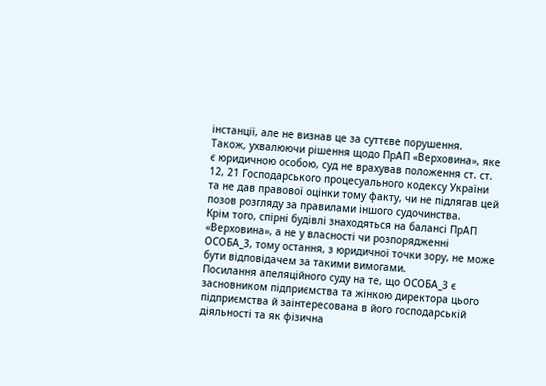інстанції, але не визнав це за суттєве порушення.
Також, ухвалюючи рішення щодо ПрАП «Верховина», яке є юридичною особою, суд не врахував положення ст. ст. 12, 21 Господарського процесуального кодексу України та не дав правової оцінки тому факту, чи не підлягав цей позов розгляду за правилами іншого судочинства.
Крім того, спірні будівлі знаходяться на балансі ПрАП «Верховина», а не у власності чи розпорядженні ОСОБА_3, тому остання, з юридичної точки зору, не може бути відповідачем за такими вимогами.
Посилання апеляційного суду на те, що ОСОБА_3 є засновником підприємства та жінкою директора цього підприємства й заінтересована в його господарській діяльності та як фізична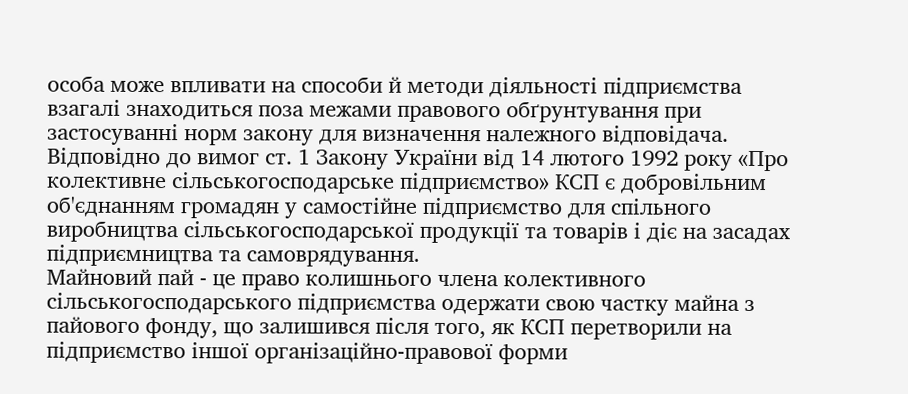особа може впливати на способи й методи діяльності підприємства взагалі знаходиться поза межами правового обґрунтування при застосуванні норм закону для визначення належного відповідача.
Відповідно до вимог ст. 1 Закону України від 14 лютого 1992 року «Про колективне сільськогосподарське підприємство» КСП є добровільним об'єднанням громадян у самостійне підприємство для спільного виробництва сільськогосподарської продукції та товарів і діє на засадах підприємництва та самоврядування.
Майновий пай - це право колишнього члена колективного сільськогосподарського підприємства одержати свою частку майна з пайового фонду, що залишився після того, як КСП перетворили на підприємство іншої організаційно-правової форми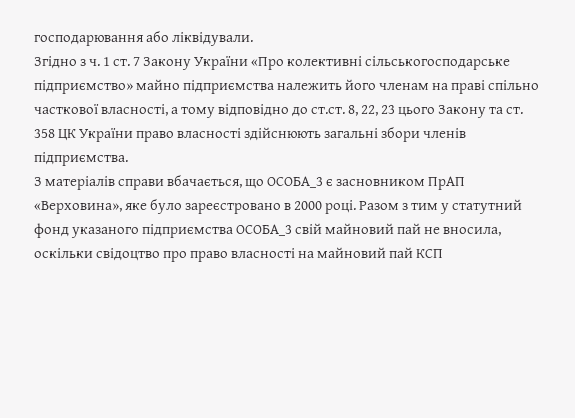господарювання або ліквідували.
Згідно з ч. 1 ст. 7 Закону України «Про колективні сільськогосподарське підприємство» майно підприємства належить його членам на праві спільно часткової власності, а тому відповідно до ст.ст. 8, 22, 23 цього Закону та ст. 358 ЦК України право власності здійснюють загальні збори членів підприємства.
З матеріалів справи вбачається, що ОСОБА_3 є засновником ПрАП «Верховина», яке було зареєстровано в 2000 році. Разом з тим у статутний фонд указаного підприємства ОСОБА_3 свій майновий пай не вносила, оскільки свідоцтво про право власності на майновий пай КСП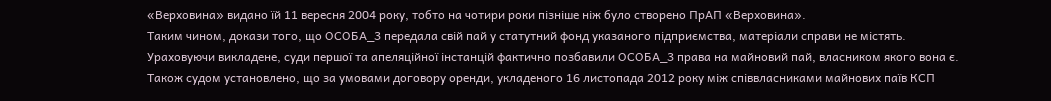«Верховина» видано їй 11 вересня 2004 року, тобто на чотири роки пізніше ніж було створено ПрАП «Верховина».
Таким чином, докази того, що ОСОБА_3 передала свій пай у статутний фонд указаного підприємства, матеріали справи не містять.
Ураховуючи викладене, суди першої та апеляційної інстанцій фактично позбавили ОСОБА_3 права на майновий пай, власником якого вона є.
Також судом установлено, що за умовами договору оренди, укладеного 16 листопада 2012 року між співвласниками майнових паїв КСП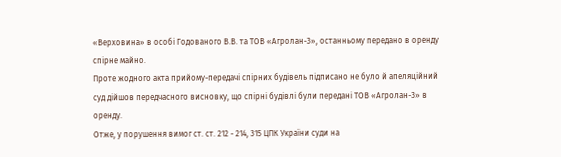«Верховина» в особі Годованого В.В. та ТОВ «Агролан-3», останньому передано в оренду спірне майно.
Проте жодного акта прийому-передачі спірних будівель підписано не було й апеляційний суд дійшов передчасного висновку, що спірні будівлі були передані ТОВ «Агролан-3» в оренду.
Отже, у порушення вимог ст. ст. 212 - 214, 315 ЦПК України суди на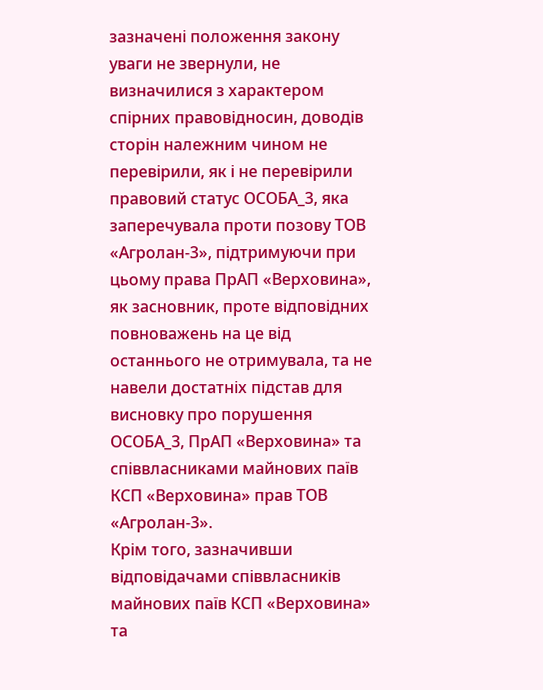зазначені положення закону уваги не звернули, не визначилися з характером спірних правовідносин, доводів сторін належним чином не перевірили, як і не перевірили правовий статус ОСОБА_3, яка заперечувала проти позову ТОВ «Агролан-3», підтримуючи при цьому права ПрАП «Верховина», як засновник, проте відповідних повноважень на це від останнього не отримувала, та не навели достатніх підстав для висновку про порушення ОСОБА_3, ПрАП «Верховина» та співвласниками майнових паїв КСП «Верховина» прав ТОВ «Агролан-3».
Крім того, зазначивши відповідачами співвласників майнових паїв КСП «Верховина» та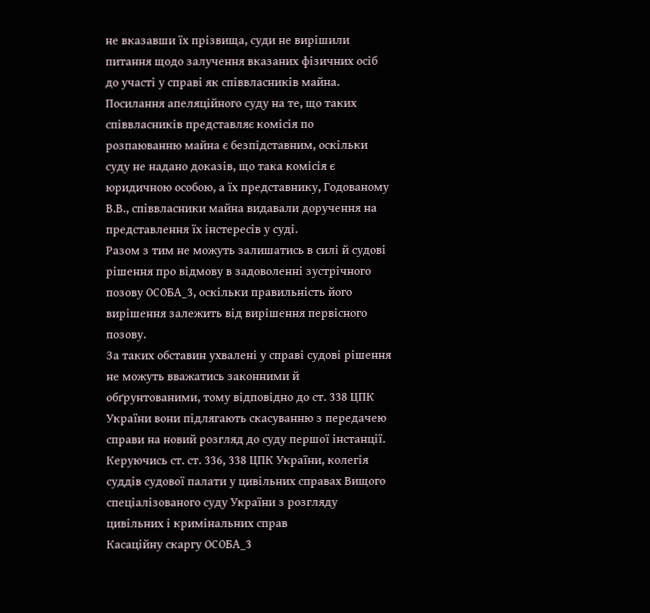не вказавши їх прізвища, суди не вирішили питання щодо залучення вказаних фізичних осіб до участі у справі як співвласників майна.
Посилання апеляційного суду на те, що таких співвласників представляє комісія по розпаюванню майна є безпідставним, оскільки суду не надано доказів, що така комісія є юридичною особою, а їх представнику, Годованому В.В., співвласники майна видавали доручення на представлення їх інстересів у суді.
Разом з тим не можуть залишатись в силі й судові рішення про відмову в задоволенні зустрічного позову ОСОБА_3, оскільки правильність його вирішення залежить від вирішення первісного позову.
За таких обставин ухвалені у справі судові рішення не можуть вважатись законними й обґрунтованими, тому відповідно до ст. 338 ЦПК України вони підлягають скасуванню з передачею справи на новий розгляд до суду першої інстанції.
Керуючись ст. ст. 336, 338 ЦПК України, колегія суддів судової палати у цивільних справах Вищого спеціалізованого суду України з розгляду цивільних і кримінальних справ
Касаційну скаргу ОСОБА_3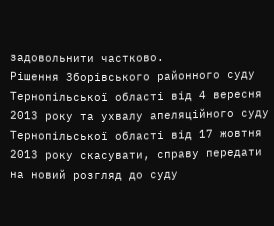задовольнити частково.
Рішення Зборівського районного суду Тернопільської області від 4 вересня 2013 року та ухвалу апеляційного суду Тернопільської області від 17 жовтня 2013 року скасувати, справу передати на новий розгляд до суду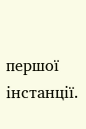першої інстанції.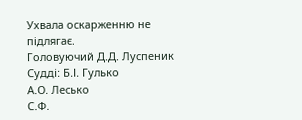Ухвала оскарженню не підлягає.
Головуючий Д.Д. Луспеник
Судді: Б.І. Гулько
А.О. Лесько
С.Ф.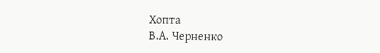Хопта
В.А. Черненко